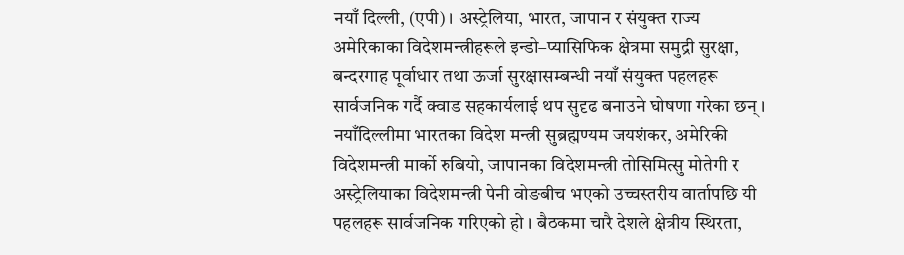नयाँ दिल्ली, (एपी) । अस्ट्रेलिया, भारत, जापान र संयुक्त राज्य अमेरिकाका विदेशमन्त्रीहरूले इन्डो–प्यासिफिक क्षेत्रमा समुद्री सुरक्षा, बन्दरगाह पूर्वाधार तथा ऊर्जा सुरक्षासम्बन्धी नयाँ संयुक्त पहलहरू सार्वजनिक गर्दै क्वाड सहकार्यलाई थप सुदृढ बनाउने घोषणा गरेका छन् ।
नयाँदिल्लीमा भारतका विदेश मन्त्री सुब्रह्मण्यम जयशंकर, अमेरिकी विदेशमन्त्री मार्को रुबियो, जापानका विदेशमन्त्री तोसिमित्सु मोतेगी र अस्ट्रेलियाका विदेशमन्त्री पेनी वोङबीच भएको उच्चस्तरीय वार्तापछि यी पहलहरू सार्वजनिक गरिएको हो । बैठकमा चारै देशले क्षेत्रीय स्थिरता,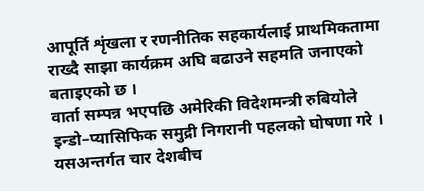आपूर्ति शृंखला र रणनीतिक सहकार्यलाई प्राथमिकतामा राख्दै साझा कार्यक्रम अघि बढाउने सहमति जनाएको बताइएको छ ।
वार्ता सम्पन्न भएपछि अमेरिकी विदेशमन्त्री रुबियोले इन्डो–प्यासिफिक समुद्री निगरानी पहलको घोषणा गरे । यसअन्तर्गत चार देशबीच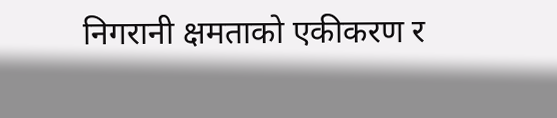निगरानी क्षमताको एकीकरण र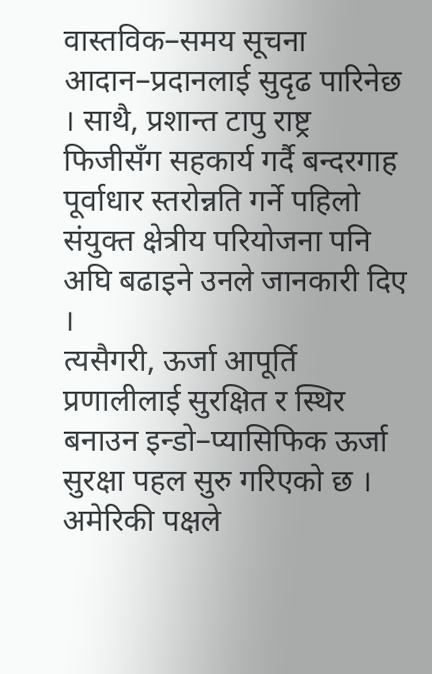वास्तविक–समय सूचना आदान–प्रदानलाई सुदृढ पारिनेछ । साथै, प्रशान्त टापु राष्ट्र फिजीसँग सहकार्य गर्दै बन्दरगाह पूर्वाधार स्तरोन्नति गर्ने पहिलो संयुक्त क्षेत्रीय परियोजना पनि अघि बढाइने उनले जानकारी दिए ।
त्यसैगरी, ऊर्जा आपूर्ति प्रणालीलाई सुरक्षित र स्थिर बनाउन इन्डो–प्यासिफिक ऊर्जा सुरक्षा पहल सुरु गरिएको छ । अमेरिकी पक्षले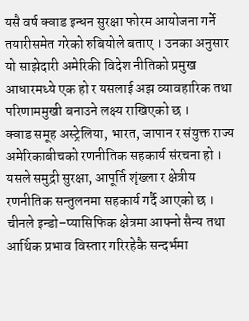यसै वर्ष क्वाड इन्धन सुरक्षा फोरम आयोजना गर्ने तयारीसमेत गरेको रुबियोले बताए । उनका अनुसार यो साझेदारी अमेरिकी विदेश नीतिको प्रमुख आधारमध्ये एक हो र यसलाई अझ व्यावहारिक तथा परिणाममुखी बनाउने लक्ष्य राखिएको छ ।
क्वाड समूह अस्ट्रेलिया, भारत, जापान र संयुक्त राज्य अमेरिकाबीचको रणनीतिक सहकार्य संरचना हो । यसले समुद्री सुरक्षा, आपूर्ति शृंख्ला र क्षेत्रीय रणनीतिक सन्तुलनमा सहकार्य गर्दै आएको छ । चीनले इन्डो–प्यासिफिक क्षेत्रमा आफ्नो सैन्य तथा आर्थिक प्रभाव विस्तार गरिरहेकै सन्दर्भमा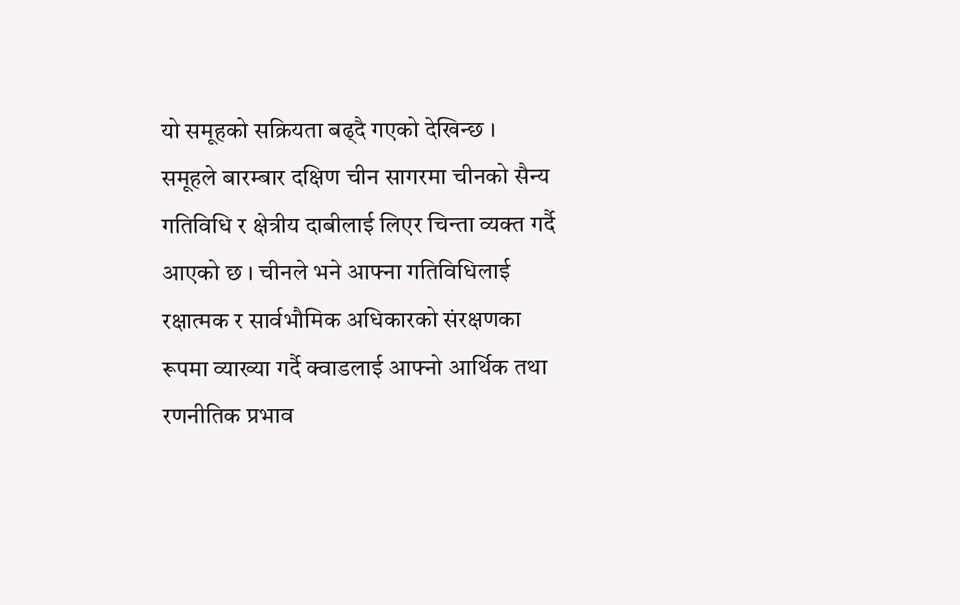यो समूहको सक्रियता बढ्दै गएको देखिन्छ ।
समूहले बारम्बार दक्षिण चीन सागरमा चीनको सैन्य गतिविधि र क्षेत्रीय दाबीलाई लिएर चिन्ता व्यक्त गर्दै आएको छ । चीनले भने आफ्ना गतिविधिलाई रक्षात्मक र सार्वभौमिक अधिकारको संरक्षणका रूपमा व्याख्या गर्दै क्वाडलाई आफ्नो आर्थिक तथा रणनीतिक प्रभाव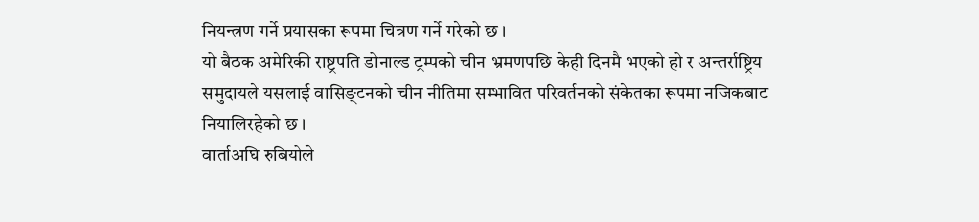नियन्त्रण गर्ने प्रयासका रूपमा चित्रण गर्ने गरेको छ ।
यो बैठक अमेरिकी राष्ट्रपति डोनाल्ड ट्रम्पको चीन भ्रमणपछि केही दिनमै भएको हो र अन्तर्राष्ट्रिय समुदायले यसलाई वासिङ्टनको चीन नीतिमा सम्भावित परिवर्तनको संकेतका रूपमा नजिकबाट नियालिरहेको छ ।
वार्ताअघि रुबियोले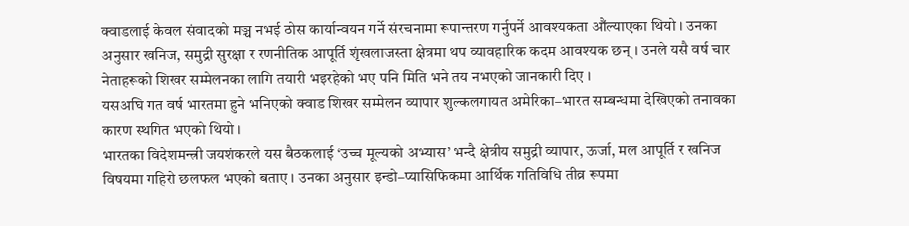क्वाडलाई केवल संवादको मञ्च नभई ठोस कार्यान्वयन गर्ने संरचनामा रूपान्तरण गर्नुपर्ने आवश्यकता औंल्याएका थियो । उनका अनुसार खनिज, समुद्री सुरक्षा र रणनीतिक आपूर्ति शृंखलाजस्ता क्षेत्रमा थप व्यावहारिक कदम आवश्यक छन् । उनले यसै वर्ष चार नेताहरूको शिखर सम्मेलनका लागि तयारी भइरहेको भए पनि मिति भने तय नभएको जानकारी दिए ।
यसअघि गत वर्ष भारतमा हुने भनिएको क्वाड शिखर सम्मेलन व्यापार शुल्कलगायत अमेरिका–भारत सम्बन्धमा देखिएको तनावका कारण स्थगित भएको थियो ।
भारतका विदेशमन्त्री जयशंकरले यस बैठकलाई ‘उच्च मूल्यको अभ्यास’ भन्दै क्षेत्रीय समुद्री व्यापार, ऊर्जा, मल आपूर्ति र खनिज विषयमा गहिरो छलफल भएको बताए । उनका अनुसार इन्डो–प्यासिफिकमा आर्थिक गतिविधि तीव्र रूपमा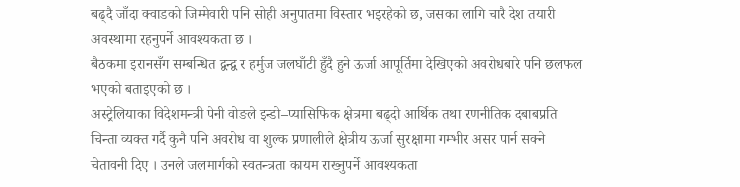बढ्दै जाँदा क्वाडको जिम्मेवारी पनि सोही अनुपातमा विस्तार भइरहेको छ, जसका लागि चारै देश तयारी अवस्थामा रहनुपर्ने आवश्यकता छ ।
बैठकमा इरानसँग सम्बन्धित द्वन्द्व र हर्मुज जलघाँटी हुँदै हुने ऊर्जा आपूर्तिमा देखिएको अवरोधबारे पनि छलफल भएको बताइएको छ ।
अस्ट्रेलियाका विदेशमन्त्री पेनी वोङले इन्डो–प्यासिफिक क्षेत्रमा बढ्दो आर्थिक तथा रणनीतिक दबाबप्रति चिन्ता व्यक्त गर्दै कुनै पनि अवरोध वा शुल्क प्रणालीले क्षेत्रीय ऊर्जा सुरक्षामा गम्भीर असर पार्न सक्ने चेतावनी दिए । उनले जलमार्गको स्वतन्त्रता कायम राख्नुपर्ने आवश्यकता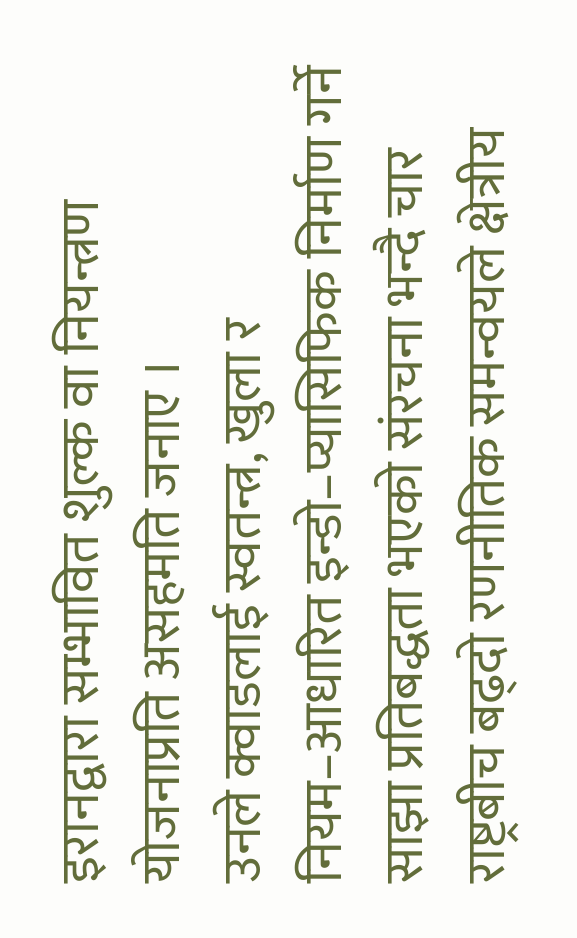इरानद्वारा सम्भावित शुल्क वा नियन्त्रण योजनाप्रति असहमति जनाए ।
उनले क्वाडलाई स्वतन्त्र, खुला र नियम–आधारित इन्डो–प्यासिफिक निर्माण गर्ने साझा प्रतिबद्धता भएको संरचना भन्दै चार राष्ट्रबीच बढ्दो रणनीतिक समन्वयले क्षेत्रीय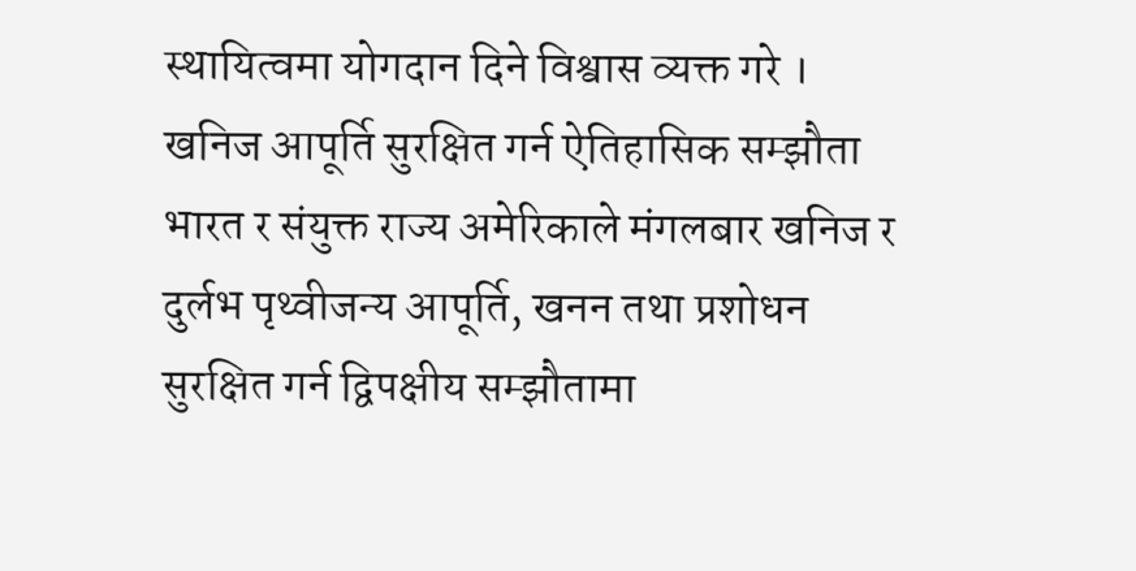स्थायित्वमा योगदान दिने विश्वास व्यक्त गरे ।
खनिज आपूर्ति सुरक्षित गर्न ऐतिहासिक सम्झौता
भारत र संयुक्त राज्य अमेरिकाले मंगलबार खनिज र दुर्लभ पृथ्वीजन्य आपूर्ति, खनन तथा प्रशोधन सुरक्षित गर्न द्विपक्षीय सम्झौतामा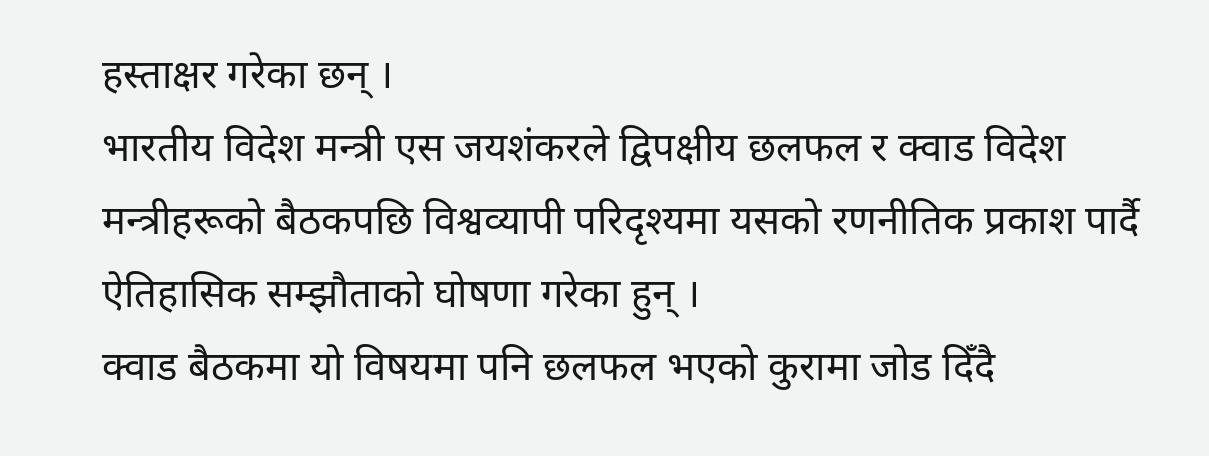हस्ताक्षर गरेका छन् ।
भारतीय विदेश मन्त्री एस जयशंकरले द्विपक्षीय छलफल र क्वाड विदेश मन्त्रीहरूको बैठकपछि विश्वव्यापी परिदृश्यमा यसको रणनीतिक प्रकाश पार्दै ऐतिहासिक सम्झौताको घोषणा गरेका हुन् ।
क्वाड बैठकमा यो विषयमा पनि छलफल भएको कुरामा जोड दिँदै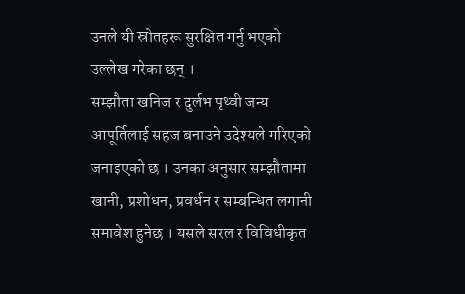उनले यी स्रोतहरू सुरक्षित गर्नु भएको उल्लेख गरेका छन् ।
सम्झौता खनिज र दुर्लभ पृथ्वी जन्य आपूर्तिलाई सहज बनाउने उदेश्यले गरिएको जनाइएको छ । उनका अनुसार सम्झौतामा खानी, प्रशोधन, प्रवर्धन र सम्बन्धित लगानी समावेश हुनेछ । यसले सरल र विविधीकृत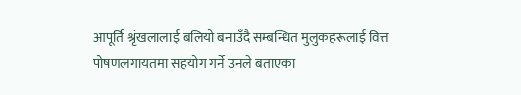आपूर्ति श्रृंखलालाई बलियो बनाउँदै सम्बन्धित मुलुकहरूलाई वित्त पोषणलगायतमा सहयोग गर्ने उनले बताएका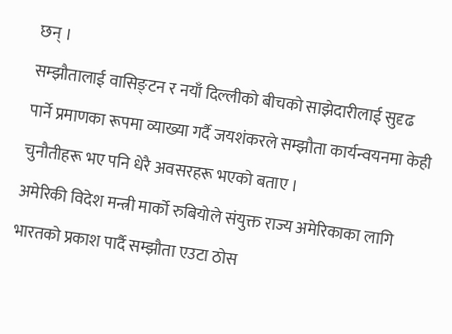छन् ।
सम्झौतालाई वासिङ्टन र नयाँ दिल्लीको बीचको साझेदारीलाई सुदृढ पार्ने प्रमाणका रूपमा व्याख्या गर्दै जयशंकरले सम्झौता कार्यन्वयनमा केही चुनौतीहरू भए पनि धेरै अवसरहरू भएको बताए ।
अमेरिकी विदेश मन्त्री मार्को रुबियोले संयुक्त राज्य अमेरिकाका लागि भारतको प्रकाश पार्दै सम्झौता एउटा ठोस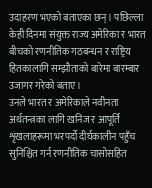उदाहरण भएको बताएका छन् । पछिल्ला केही दिनमा संयुक्त राज्य अमेरिका र भारत बीचको रणनीतिक गठबन्धन र राष्ट्रिय हितकालागि सम्झौताको बारेमा बारम्बार उजागर गरेको बताए ।
उनले भारत र अमेरिकाले नवीनता अर्थतन्त्रका लागि खनिज र आपूर्ति शृंखलाहरूमा भरपर्दो दीर्घकालीन पहुँच सुनिश्चित गर्न रणनीतिक चासोसहित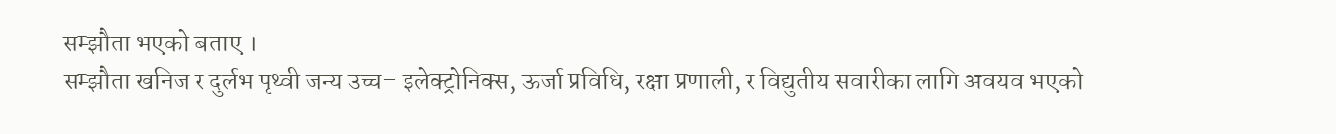सम्झौता भएको बताए ।
सम्झौता खनिज र दुर्लभ पृथ्वी जन्य उच्च– इलेक्ट्रोनिक्स, ऊर्जा प्रविधि, रक्षा प्रणाली, र विद्युतीय सवारीका लागि अवयव भएको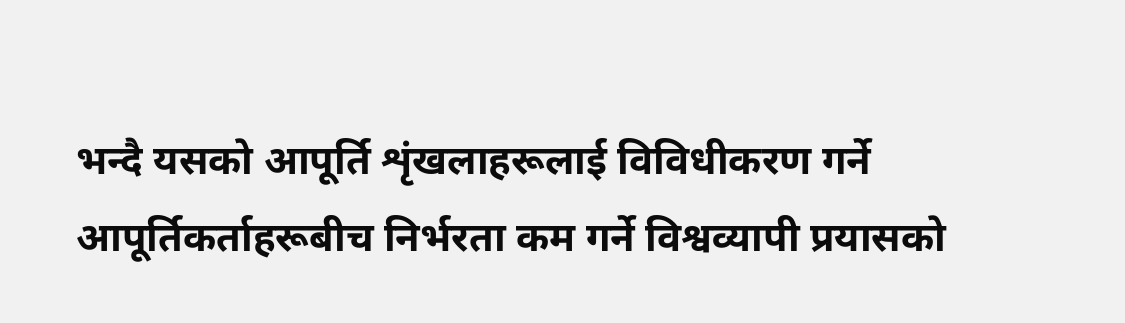भन्दै यसको आपूर्ति शृंखलाहरूलाई विविधीकरण गर्ने आपूर्तिकर्ताहरूबीच निर्भरता कम गर्ने विश्वव्यापी प्रयासको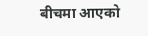बीचमा आएको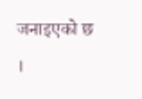जनाइएको छ ।